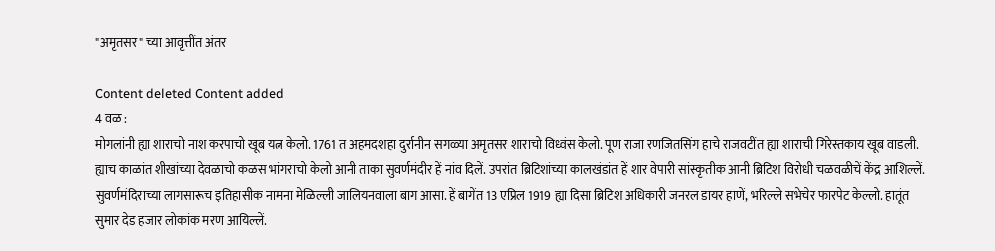"अमृतसर" च्या आवृत्तींत अंतर

Content deleted Content added
4 वळ :
मोगलांनी ह्या शाराचो नाश करपाचो खूब यत्न केलो. 1761 त अहमदशहा दुर्रानीन सगळ्या अमृतसर शाराचो विध्वंस केलो. पूण राजा रणजितसिंग हाचे राजवटींत ह्या शाराची गिरेस्तकाय खूब वाडली. ह्याच काळांत शीखांच्या देवळाचो कळस भांगराचो केलो आनी ताका सुवर्णमंदीर हें नांव दिलें. उपरांत ब्रिटिशांच्या कालखंडांत हें शार वेपारी सांस्कृतीक आनी ब्रिटिश विरोधी चळवळीचें केंद्र आशिल्लें. सुवर्णमंदिराच्या लागसारूच इतिहासीक नामना मेळिल्ली जालियनवाला बाग आसा. हें बागेंत 13 एप्रिल 1919 ह्या दिसा ब्रिटिश अधिकारी जनरल डायर हाणें, भरिल्ले सभेचेर फारपेट केल्लो. हातूंत सुमार देड हजार लोकांक मरण आयिल्लें.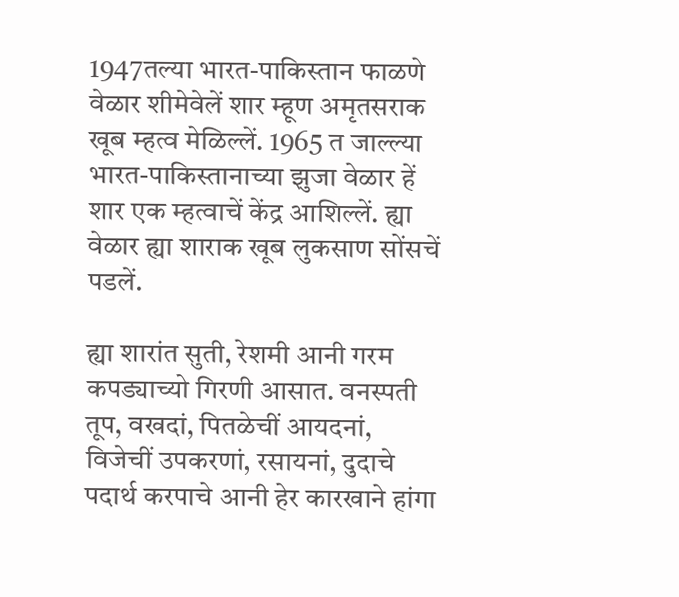1947तल्या भारत-पाकिस्तान फाळणे वेळार शीमेवेलें शार म्हूण अमृतसराक खूब म्हत्व मेळिल्लें. 1965 त जाल्ल्या भारत-पाकिस्तानाच्या झुजा वेळार हें शार एक म्हत्वाचें केंद्र आशिल्लें. ह्या वेळार ह्या शाराक खूब लुकसाण सोंसचें पडलें.

ह्या शारांत सुती, रेशमी आनी गरम कपड्याच्यो गिरणी आसात. वनस्पती तूप, वखदां, पितळेचीं आयदनां, विजेचीं उपकरणां, रसायनां, दुदाचे पदार्थ करपाचे आनी हेर कारखाने हांगा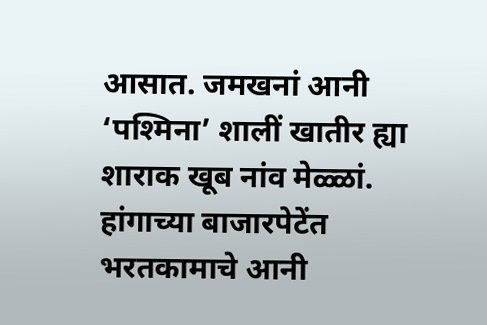आसात. जमखनां आनी ‘पश्मिना’ शालीं खातीर ह्या शाराक खूब नांव मेळ्ळां. हांगाच्या बाजारपेटेंत भरतकामाचे आनी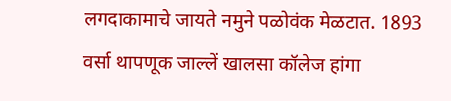लगदाकामाचे जायते नमुने पळोवंक मेळटात. 1893 वर्सा थापणूक जाल्लें खालसा कॉलेज हांगा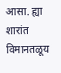आसा. ह्या शारांत विमानतळूय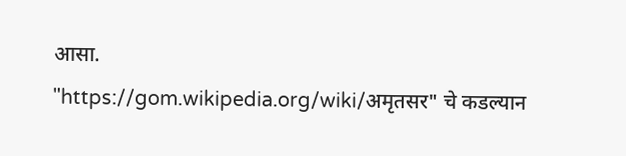आसा.
"https://gom.wikipedia.org/wiki/अमृतसर" चे कडल्यान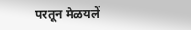परतून मेळयलें